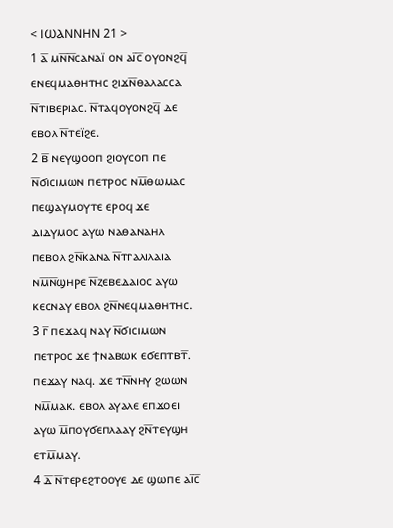< ⲒⲰⲀⲚⲚⲎⲚ 21 >
1 ⲁ̅ ⲙⲛ̅ⲛ̅ⲥⲁⲛⲁⲓ̈ ⲟⲛ ⲁⲓ̅ⲥ̅ ⲟⲩⲟⲛϩϥ̅ ⲉⲛⲉϥⲙⲁⲑⲏⲧⲏⲥ ϩⲓϫⲛ̅ⲑⲁⲗⲁⲥⲥⲁ ⲛ̅ⲧⲓⲃⲉⲣⲓⲁⲥ. ⲛ̅ⲧⲁϥⲟⲩⲟⲛϩϥ̅ ⲇⲉ ⲉⲃⲟⲗ ⲛ̅ⲧⲉⲓ̈ϩⲉ.
2 ⲃ̅ ⲛⲉⲩϣⲟⲟⲡ ϩⲓⲟⲩⲥⲟⲡ ⲡⲉ ⲛ̅ϭⲓⲥⲓⲙⲱⲛ ⲡⲉⲧⲣⲟⲥ ⲛⲙ̅ⲑⲱⲙⲁⲥ ⲡⲉϣⲁⲩⲙⲟⲩⲧⲉ ⲉⲣⲟϥ ϫⲉ ⲇⲓⲇⲩⲙⲟⲥ ⲁⲩⲱ ⲛⲁⲑⲁⲛⲁⲏⲗ ⲡⲉⲃⲟⲗ ϩⲛ̅ⲕⲁⲛⲁ ⲛ̅ⲧⲅⲁⲗⲓⲗⲁⲓⲁ ⲛⲙ̅ⲛ̅ϣⲏⲣⲉ ⲛ̅ⲍⲉⲃⲉⲇⲁⲓⲟⲥ ⲁⲩⲱ ⲕⲉⲥⲛⲁⲩ ⲉⲃⲟⲗ ϩⲛ̅ⲛⲉϥⲙⲁⲑⲏⲧⲏⲥ.
3 ⲅ̅ ⲡⲉϫⲁϥ ⲛⲁⲩ ⲛ̅ϭⲓⲥⲓⲙⲱⲛ ⲡⲉⲧⲣⲟⲥ ϫⲉ ϯⲛⲁⲃⲱⲕ ⲉϭⲉⲡⲧⲃⲧ̅. ⲡⲉϫⲁⲩ ⲛⲁϥ. ϫⲉ ⲧⲛ̅ⲛⲏⲩ ϩⲱⲱⲛ ⲛⲙ̅ⲙⲁⲕ. ⲉⲃⲟⲗ ⲁⲩⲁⲗⲉ ⲉⲡϫⲟⲉⲓ ⲁⲩⲱ ⲙ̅ⲡⲟⲩϭⲉⲡⲗⲁⲁⲩ ϩⲛ̅ⲧⲉⲩϣⲏ ⲉⲧⲙ̅ⲙⲁⲩ.
4 ⲇ̅ ⲛ̅ⲧⲉⲣⲉϩⲧⲟⲟⲩⲉ ⲇⲉ ϣⲱⲡⲉ ⲁⲓ̅ⲥ̅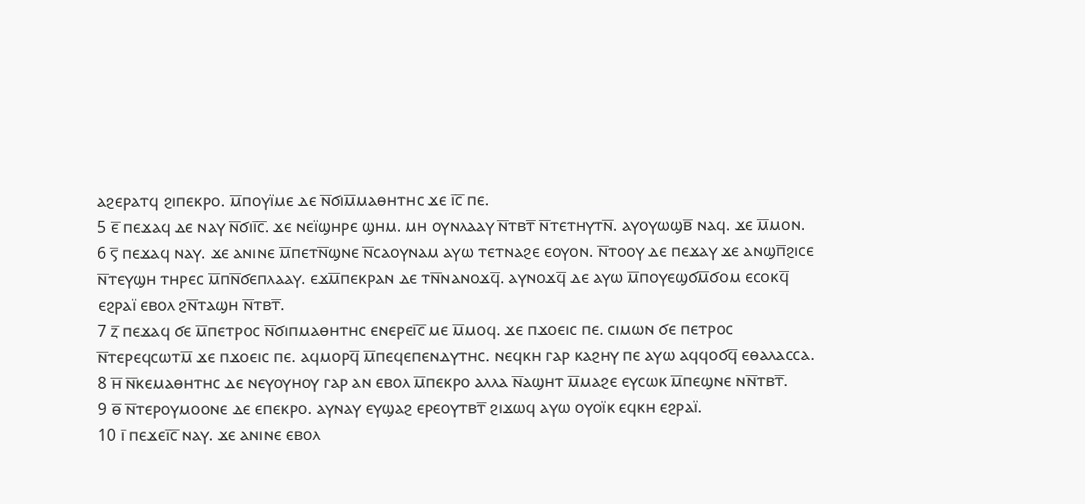ⲁϩⲉⲣⲁⲧϥ ϩⲓⲡⲉⲕⲣⲟ. ⲙ̅ⲡⲟⲩⲓ̈ⲙⲉ ⲇⲉ ⲛ̅ϭⲓⲙ̅ⲙⲁⲑⲏⲧⲏⲥ ϫⲉ ⲓ̅ⲥ̅ ⲡⲉ.
5 ⲉ̅ ⲡⲉϫⲁϥ ⲇⲉ ⲛⲁⲩ ⲛ̅ϭⲓⲓ̅ⲥ̅. ϫⲉ ⲛⲉⲓ̈ϣⲏⲣⲉ ϣⲏⲙ. ⲙⲏ ⲟⲩⲛⲗⲁⲁⲩ ⲛ̅ⲧⲃⲧ̅ ⲛ̅ⲧⲉⲧⲏⲩⲧⲛ̅. ⲁⲩⲟⲩⲱϣⲃ̅ ⲛⲁϥ. ϫⲉ ⲙ̅ⲙⲟⲛ.
6 ⲋ̅ ⲡⲉϫⲁϥ ⲛⲁⲩ. ϫⲉ ⲁⲛⲓⲛⲉ ⲙ̅ⲡⲉⲧⲛ̅ϣⲛⲉ ⲛ̅ⲥⲁⲟⲩⲛⲁⲙ ⲁⲩⲱ ⲧⲉⲧⲛⲁϩⲉ ⲉⲟⲩⲟⲛ. ⲛ̅ⲧⲟⲟⲩ ⲇⲉ ⲡⲉϫⲁⲩ ϫⲉ ⲁⲛϣⲡ̅ϩⲓⲥⲉ ⲛ̅ⲧⲉⲩϣⲏ ⲧⲏⲣⲉⲥ ⲙ̅ⲡⲛ̅ϭⲉⲡⲗⲁⲁⲩ. ⲉϫⲙ̅ⲡⲉⲕⲣⲁⲛ ⲇⲉ ⲧⲛ̅ⲛⲁⲛⲟϫϥ̅. ⲁⲩⲛⲟϫϥ̅ ⲇⲉ ⲁⲩⲱ ⲙ̅ⲡⲟⲩⲉϣϭⲙ̅ϭⲟⲙ ⲉⲥⲟⲕϥ̅ ⲉϩⲣⲁⲓ̈ ⲉⲃⲟⲗ ϩⲛ̅ⲧⲁϣⲏ ⲛ̅ⲧⲃⲧ̅.
7 ⲍ̅ ⲡⲉϫⲁϥ ϭⲉ ⲙ̅ⲡⲉⲧⲣⲟⲥ ⲛ̅ϭⲓⲡⲙⲁⲑⲏⲧⲏⲥ ⲉⲛⲉⲣⲉⲓ̅ⲥ̅ ⲙⲉ ⲙ̅ⲙⲟϥ. ϫⲉ ⲡϫⲟⲉⲓⲥ ⲡⲉ. ⲥⲓⲙⲱⲛ ϭⲉ ⲡⲉⲧⲣⲟⲥ ⲛ̅ⲧⲉⲣⲉϥⲥⲱⲧⲙ̅ ϫⲉ ⲡϫⲟⲉⲓⲥ ⲡⲉ. ⲁϥⲙⲟⲣϥ̅ ⲙ̅ⲡⲉϥⲉⲡⲉⲛⲇⲩⲧⲏⲥ. ⲛⲉϥⲕⲏ ⲅⲁⲣ ⲕⲁϩⲏⲩ ⲡⲉ ⲁⲩⲱ ⲁϥϥⲟϭϥ̅ ⲉⲑⲁⲗⲁⲥⲥⲁ.
8 ⲏ̅ ⲛ̅ⲕⲉⲙⲁⲑⲏⲧⲏⲥ ⲇⲉ ⲛⲉⲩⲟⲩⲏⲟⲩ ⲅⲁⲣ ⲁⲛ ⲉⲃⲟⲗ ⲙ̅ⲡⲉⲕⲣⲟ ⲁⲗⲗⲁ ⲛ̅ⲁϣⲏⲧ ⲙ̅ⲙⲁϩⲉ ⲉⲩⲥⲱⲕ ⲙ̅ⲡⲉϣⲛⲉ ⲛⲛ̅ⲧⲃⲧ̅.
9 ⲑ̅ ⲛ̅ⲧⲉⲣⲟⲩⲙⲟⲟⲛⲉ ⲇⲉ ⲉⲡⲉⲕⲣⲟ. ⲁⲩⲛⲁⲩ ⲉⲩϣⲁϩ ⲉⲣⲉⲟⲩⲧⲃⲧ̅ ϩⲓϫⲱϥ ⲁⲩⲱ ⲟⲩⲟⲓ̈ⲕ ⲉϥⲕⲏ ⲉϩⲣⲁⲓ̈.
10 ⲓ̅ ⲡⲉϫⲉⲓ̅ⲥ̅ ⲛⲁⲩ. ϫⲉ ⲁⲛⲓⲛⲉ ⲉⲃⲟⲗ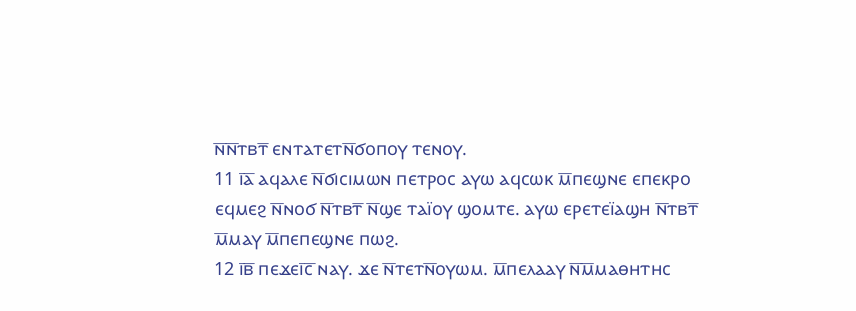ⲛ̅ⲛ̅ⲧⲃⲧ̅ ⲉⲛⲧⲁⲧⲉⲧⲛ̅ϭⲟⲡⲟⲩ ⲧⲉⲛⲟⲩ.
11 ⲓ̅ⲁ̅ ⲁϥⲁⲗⲉ ⲛ̅ϭⲓⲥⲓⲙⲱⲛ ⲡⲉⲧⲣⲟⲥ ⲁⲩⲱ ⲁϥⲥⲱⲕ ⲙ̅ⲡⲉϣⲛⲉ ⲉⲡⲉⲕⲣⲟ ⲉϥⲙⲉϩ ⲛ̅ⲛⲟϭ ⲛ̅ⲧⲃⲧ̅ ⲛ̅ϣⲉ ⲧⲁⲓ̈ⲟⲩ ϣⲟⲙⲧⲉ. ⲁⲩⲱ ⲉⲣⲉⲧⲉⲓ̈ⲁϣⲏ ⲛ̅ⲧⲃⲧ̅ ⲙ̅ⲙⲁⲩ ⲙ̅ⲡⲉⲡⲉϣⲛⲉ ⲡⲱϩ.
12 ⲓ̅ⲃ̅ ⲡⲉϫⲉⲓ̅ⲥ̅ ⲛⲁⲩ. ϫⲉ ⲛ̅ⲧⲉⲧⲛ̅ⲟⲩⲱⲙ. ⲙ̅ⲡⲉⲗⲁⲁⲩ ⲛ̅ⲙ̅ⲙⲁⲑⲏⲧⲏⲥ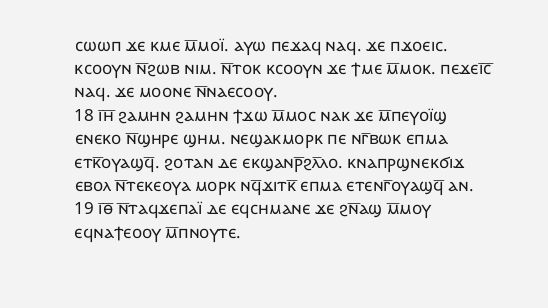ⲥⲱⲱⲡ ϫⲉ ⲕⲙⲉ ⲙ̅ⲙⲟⲓ̈. ⲁⲩⲱ ⲡⲉϫⲁϥ ⲛⲁϥ. ϫⲉ ⲡϫⲟⲉⲓⲥ. ⲕⲥⲟⲟⲩⲛ ⲛ̅ϩⲱⲃ ⲛⲓⲙ. ⲛ̅ⲧⲟⲕ ⲕⲥⲟⲟⲩⲛ ϫⲉ ϯⲙⲉ ⲙ̅ⲙⲟⲕ. ⲡⲉϫⲉⲓ̅ⲥ̅ ⲛⲁϥ. ϫⲉ ⲙⲟⲟⲛⲉ ⲛ̅ⲛⲁⲉⲥⲟⲟⲩ.
18 ⲓ̅ⲏ̅ ϩⲁⲙⲏⲛ ϩⲁⲙⲏⲛ ϯϫⲱ ⲙ̅ⲙⲟⲥ ⲛⲁⲕ ϫⲉ ⲙ̅ⲡⲉⲩⲟⲓ̈ϣ ⲉⲛⲉⲕⲟ ⲛ̅ϣⲏⲣⲉ ϣⲏⲙ. ⲛⲉϣⲁⲕⲙⲟⲣⲕ ⲡⲉ ⲛⲅ̅ⲃⲱⲕ ⲉⲡⲙⲁ ⲉⲧⲕ̅ⲟⲩⲁϣϥ̅. ϩⲟⲧⲁⲛ ⲇⲉ ⲉⲕϣⲁⲛⲣ̅ϩⲗ̅ⲗⲟ. ⲕⲛⲁⲡⲣϣⲛⲉⲕϭⲓϫ ⲉⲃⲟⲗ ⲛ̅ⲧⲉⲕⲉⲟⲩⲁ ⲙⲟⲣⲕ ⲛϥ̅ϫⲓⲧⲕ̅ ⲉⲡⲙⲁ ⲉⲧⲉⲛⲅ̅ⲟⲩⲁϣϥ̅ ⲁⲛ.
19 ⲓ̅ⲑ̅ ⲛ̅ⲧⲁϥϫⲉⲡⲁⲓ̈ ⲇⲉ ⲉϥⲥⲏⲙⲁⲛⲉ ϫⲉ ϩⲛ̅ⲁϣ ⲙ̅ⲙⲟⲩ ⲉϥⲛⲁϯⲉⲟⲟⲩ ⲙ̅ⲡⲛⲟⲩⲧⲉ.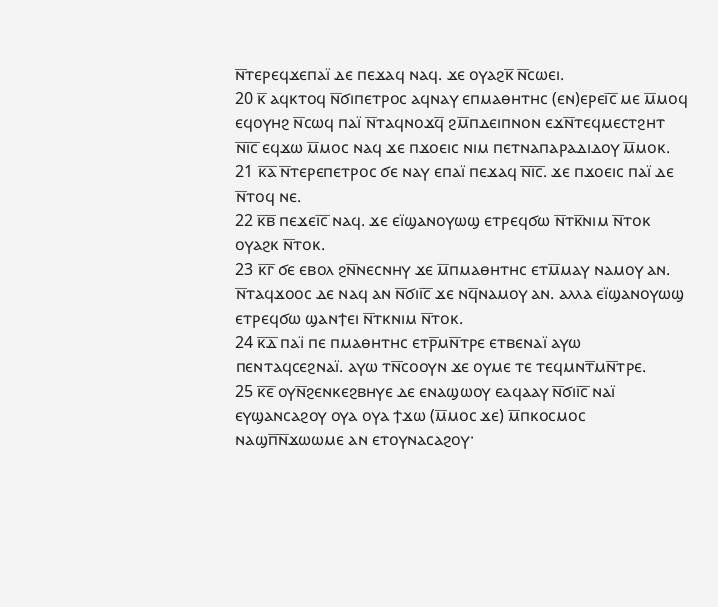ⲛ̅ⲧⲉⲣⲉϥϫⲉⲡⲁⲓ̈ ⲇⲉ ⲡⲉϫⲁϥ ⲛⲁϥ. ϫⲉ ⲟⲩⲁϩⲕ̅ ⲛ̅ⲥⲱⲉⲓ.
20 ⲕ̅ ⲁϥⲕⲧⲟϥ ⲛ̅ϭⲓⲡⲉⲧⲣⲟⲥ ⲁϥⲛⲁⲩ ⲉⲡⲙⲁⲑⲏⲧⲏⲥ (ⲉⲛ)ⲉⲣⲉⲓ̅ⲥ̅ ⲙⲉ ⲙ̅ⲙⲟϥ ⲉϥⲟⲩⲏϩ ⲛ̅ⲥⲱϥ ⲡⲁⲓ̈ ⲛ̅ⲧⲁϥⲛⲟϫϥ̅ ϩⲙ̅ⲡⲇⲉⲓⲡⲛⲟⲛ ⲉϫⲛ̅ⲧⲉϥⲙⲉⲥⲧϩⲏⲧ ⲛ̅ⲓ̅ⲥ̅ ⲉϥϫⲱ ⲙ̅ⲙⲟⲥ ⲛⲁϥ ϫⲉ ⲡϫⲟⲉⲓⲥ ⲛⲓⲙ ⲡⲉⲧⲛⲁⲡⲁⲣⲁⲇⲓⲇⲟⲩ ⲙ̅ⲙⲟⲕ.
21 ⲕ̅ⲁ̅ ⲛ̅ⲧⲉⲣⲉⲡⲉⲧⲣⲟⲥ ϭⲉ ⲛⲁⲩ ⲉⲡⲁⲓ̈ ⲡⲉϫⲁϥ ⲛ̅ⲓ̅ⲥ̅. ϫⲉ ⲡϫⲟⲉⲓⲥ ⲡⲁⲓ̈ ⲇⲉ ⲛ̅ⲧⲟϥ ⲛⲉ.
22 ⲕ̅ⲃ̅ ⲡⲉϫⲉⲓ̅ⲥ̅ ⲛⲁϥ. ϫⲉ ⲉⲓ̈ϣⲁⲛⲟⲩⲱϣ ⲉⲧⲣⲉϥϭⲱ ⲛ̅ⲧⲕ̅ⲛⲓⲙ ⲛ̅ⲧⲟⲕ ⲟⲩⲁϩⲕ ⲛ̅ⲧⲟⲕ.
23 ⲕ̅ⲅ̅ ϭⲉ ⲉⲃⲟⲗ ϩⲛ̅ⲛⲉⲥⲛⲏⲩ ϫⲉ ⲙ̅ⲡⲙⲁⲑⲏⲧⲏⲥ ⲉⲧⲙ̅ⲙⲁⲩ ⲛⲁⲙⲟⲩ ⲁⲛ. ⲛ̅ⲧⲁϥϫⲟⲟⲥ ⲇⲉ ⲛⲁϥ ⲁⲛ ⲛ̅ϭⲓⲓ̅ⲥ̅ ϫⲉ ⲛϥ̅ⲛⲁⲙⲟⲩ ⲁⲛ. ⲁⲗⲗⲁ ⲉⲓ̈ϣⲁⲛⲟⲩⲱϣ ⲉⲧⲣⲉϥϭⲱ ϣⲁⲛϯⲉⲓ ⲛ̅ⲧⲕⲛⲓⲙ ⲛ̅ⲧⲟⲕ.
24 ⲕ̅ⲇ̅ ⲡⲁⲓ̈ ⲡⲉ ⲡⲙⲁⲑⲏⲧⲏⲥ ⲉⲧⲣ̅ⲙⲛ̅ⲧⲣⲉ ⲉⲧⲃⲉⲛⲁⲓ̈ ⲁⲩⲱ ⲡⲉⲛⲧⲁϥⲥⲉϩⲛⲁⲓ̈. ⲁⲩⲱ ⲧⲛ̅ⲥⲟⲟⲩⲛ ϫⲉ ⲟⲩⲙⲉ ⲧⲉ ⲧⲉϥⲙⲛⲧ̅ⲙⲛ̅ⲧⲣⲉ.
25 ⲕ̅ⲉ̅ ⲟⲩⲛ̅ϩⲉⲛⲕⲉϩⲃⲏⲩⲉ ⲇⲉ ⲉⲛⲁϣⲱⲟⲩ ⲉⲁϥⲁⲁⲩ ⲛ̅ϭⲓⲓ̅ⲥ̅ ⲛⲁⲓ̈ ⲉⲩϣⲁⲛⲥⲁϩⲟⲩ ⲟⲩⲁ ⲟⲩⲁ ϯϫⲱ (ⲙ̅ⲙⲟⲥ ϫⲉ) ⲙ̅ⲡⲕⲟⲥⲙⲟⲥ ⲛⲁϣⲡ̅ⲛ̅ϫⲱⲱⲙⲉ ⲁⲛ ⲉⲧⲟⲩⲛⲁⲥⲁϩⲟⲩ·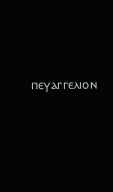ⲡⲉⲩⲁⲅⲅⲉⲗⲓⲟⲛ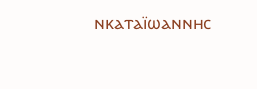ⲛⲕⲁⲧⲁⲓ̈ⲱⲁⲛⲛⲏⲥ